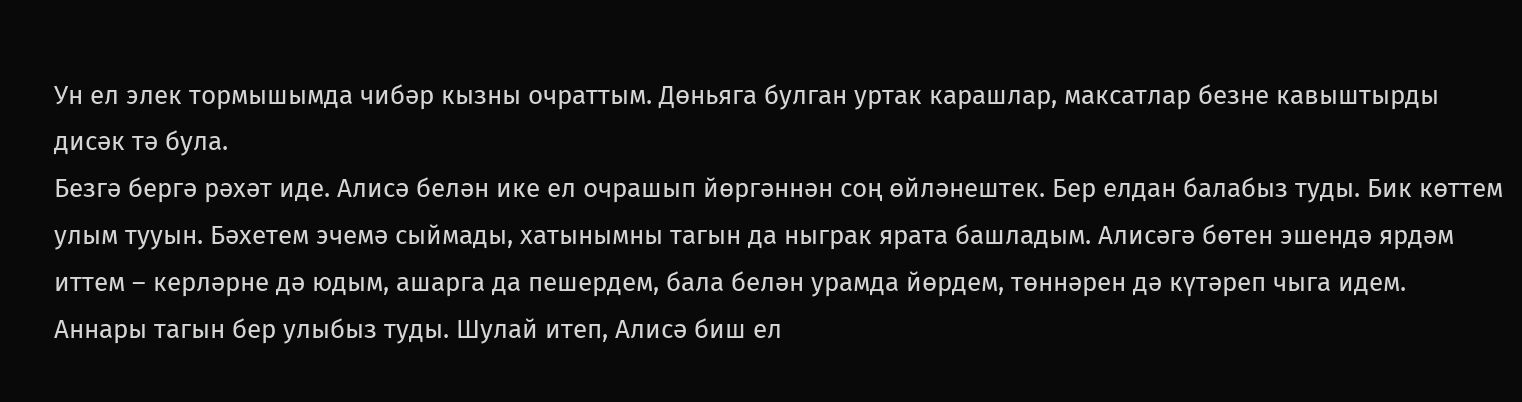Ун ел элек тормышымда чибәр кызны очраттым. Дөньяга булган уртак карашлар, максатлар безне кавыштырды дисәк тә була.
Безгә бергә рәхәт иде. Алисә белән ике ел очрашып йөргәннән соң өйләнештек. Бер елдан балабыз туды. Бик көттем улым тууын. Бәхетем эчемә сыймады, хатынымны тагын да ныграк ярата башладым. Алисәгә бөтен эшендә ярдәм иттем – керләрне дә юдым, ашарга да пешердем, бала белән урамда йөрдем, төннәрен дә күтәреп чыга идем.
Аннары тагын бер улыбыз туды. Шулай итеп, Алисә биш ел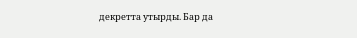декретта утырды. Бар да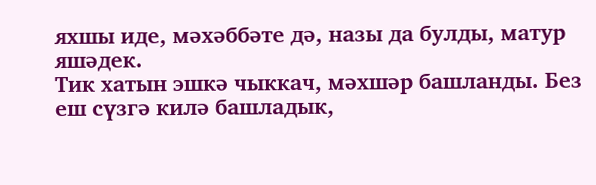яхшы иде, мәхәббәте дә, назы да булды, матур яшәдек.
Тик хатын эшкә чыккач, мәхшәр башланды. Без еш сүзгә килә башладык,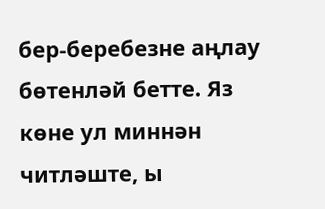бер-беребезне аңлау бөтенләй бетте. Яз көне ул миннән читләште, ы